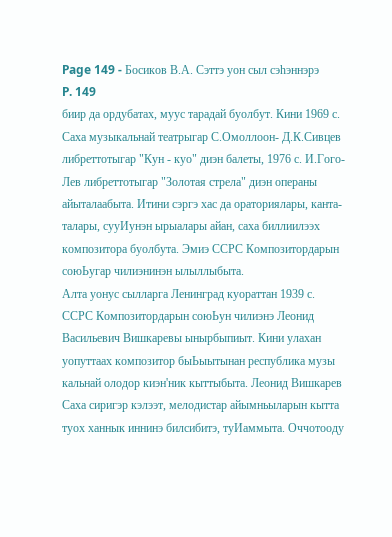Page 149 - Босиков В.А. Сэттэ уон сыл сэһэннэрэ
P. 149
биир да ордубатах, муус тарадай буолбут. Кини 1969 с.
Саха музыкальнай театрыгар С.Омоллоон- Д.К.Сивцев
либреттотыгар "Кун - куо" диэн балеты, 1976 с. И.Гого-
Лев либреттотыгар "Золотая стрела" диэн операны
айыталаабыта. Итини сэргэ хас да ораториялары, канта-
талары, сууИунэн ырыалары айан, саха биллиилээх
композитора буолбута. Эмиэ ССРС Композитордарын
союЬугар чилиэнинэн ылыллыбыта.
Алта уонус сылларга Ленинград куораттан 1939 с.
ССРС Композитордарын союЬун чилиэнэ Леонид
Васильевич Вишкаревы ынырбыпиыт. Кини улахан
уопуттаах композитор быЬыытынан республика музы
кальнай олодор киэн'ник кыттыбыта. Леонид Вишкарев
Саха сиригэр кэлээт, мелодистар айымньыларын кытта
туох ханнык иннинэ билсибитэ, туИаммыта. Оччотооду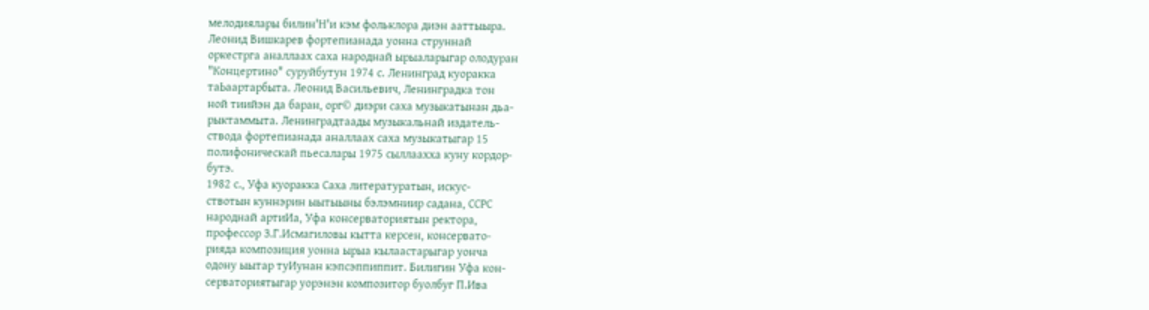мелодиялары билин'Н'и кэм фольклора диэн ааттыыра.
Леонид Вишкарев фортепианада уонна струннай
оркестрга аналлаах саха народнай ырыаларыгар олодуран
"Концертино" суруйбутун 1974 с. Ленинград куоракка
таЬаартарбыта. Леонид Васильевич, Ленинградка тон
ной тиийэн да баран, орг© диэри саха музыкатынан дьа-
рыктаммыта. Ленинградтаады музыкальнай издатель-
ствода фортепианада аналлаах саха музыкатыгар 15
полифоническай пьесалары 1975 сыллаахха куну кордор-
бутэ.
1982 с., Уфа куоракка Саха литературатын, искус-
ствотын куннэрин ыытыыны бэлэмниир садана, ССРС
народнай артиИа, Уфа консерваториятын ректора,
профессор З.Г.Исмагиловы кытта керсен, консервато-
рияда композиция уонна ырыа кылаастарыгар уонча
одону ыытар туИунан кэпсэппиппит. Билигин Уфа кон-
серваториятыгар уорэнэн композитор буолбуг П.Ива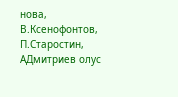нова, В.Ксенофонтов, П.Старостин, АДмитриев олус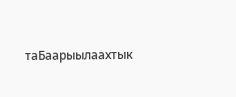таБаарыылаахтык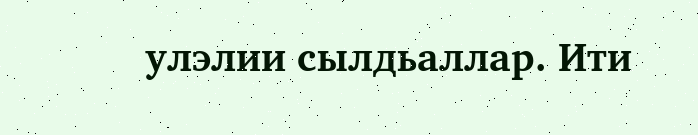улэлии сылдьаллар. Ити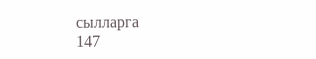сылларга
147